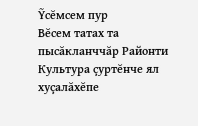Ỹсĕмсем пур
Вĕсем татах та пысăкланччăр Районти Культура çуртĕнче ял хуçалăхĕпе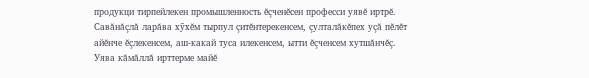продукци тирпейлекен промышленность ĕçченĕсен професси уявĕ иртрĕ. Савăнăçлă ларăва хỹхĕм тырпул çитĕнтерекенсем, çулталăкĕпех уçă пĕлĕт айĕнче ĕçлекенсем, аш-какай туса илекенсем, ытти ĕçченсем хутшăнчĕç. Уява кăмăллă ирттерме майĕ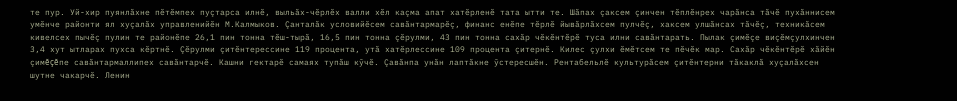те пур. Уй-хир пуянлăхне пĕтĕмпех пуçтарса илнĕ, выльăх-чĕрлĕх валли хĕл каçма апат хатĕрленĕ тата ытти те. Шăпах çаксем çинчен тĕплĕнрех чарăнса тăчĕ пухăннисем умĕнче районти ял хуçалăх управленийĕн М.Калмыков. Çанталăк условийĕсем савăнтармарĕç, финанс енĕпе тĕрлĕ йывăрлăхсем пулчĕç, хаксем улшăнсах тăчĕç, техникăсем кивелсех пычĕç пулин те районĕпе 26,1 пин тонна тĕш-тырă, 16,5 пин тонна çĕрулми, 43 пин тонна сахăр чĕкĕнтĕрĕ туса илни савăнтарать. Пылак çимĕçе виçĕмçулхинчен 3,4 хут ытларах пухса кĕртнĕ. Çĕрулми çитĕнтерессине 119 процента, утă хатĕрлессине 109 процента çитернĕ. Килес çулхи ĕмĕтсем те пĕчĕк мар. Сахăр чĕкĕнтĕрĕ хăйĕн çимĕçĕпе савăнтармаллипех савăнтарчĕ. Кашни гектарĕ самаях тупăш кỹчĕ. Çавăнпа унăн лаптăкне ỹстересшĕн. Рентабельлĕ культурăсем çитĕнтерни тăкаклă хуçалăхсен шутне чакарчĕ. Ленин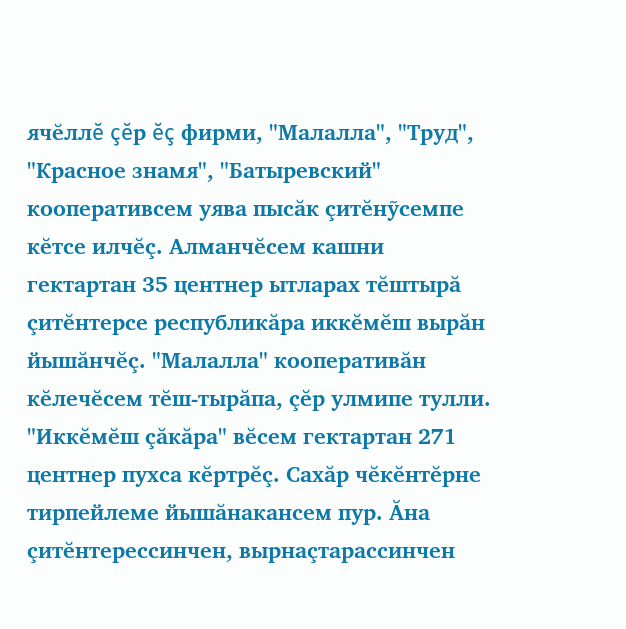ячĕллĕ çĕр ĕç фирми, "Малалла", "Труд", "Красное знамя", "Батыревский" кооперативсем уява пысăк çитĕнỹсемпе кĕтсе илчĕç. Алманчĕсем кашни гектартан 35 центнер ытларах тĕштырă çитĕнтерсе республикăра иккĕмĕш вырăн йышăнчĕç. "Малалла" кооперативăн кĕлечĕсем тĕш-тырăпа, çĕр улмипе тулли. "Иккĕмĕш çăкăра" вĕсем гектартан 271 центнер пухса кĕртрĕç. Сахăр чĕкĕнтĕрне тирпейлеме йышăнакансем пур. Ăна çитĕнтерессинчен, вырнаçтарассинчен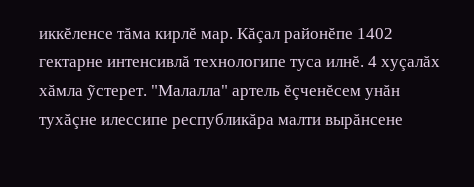иккĕленсе тăма кирлĕ мар. Кăçал районĕпе 1402 гектарне интенсивлă технологипе туса илнĕ. 4 хуçалăх хăмла ỹстерет. "Малалла" артель ĕçченĕсем унăн тухăçне илессипе республикăра малти вырăнсене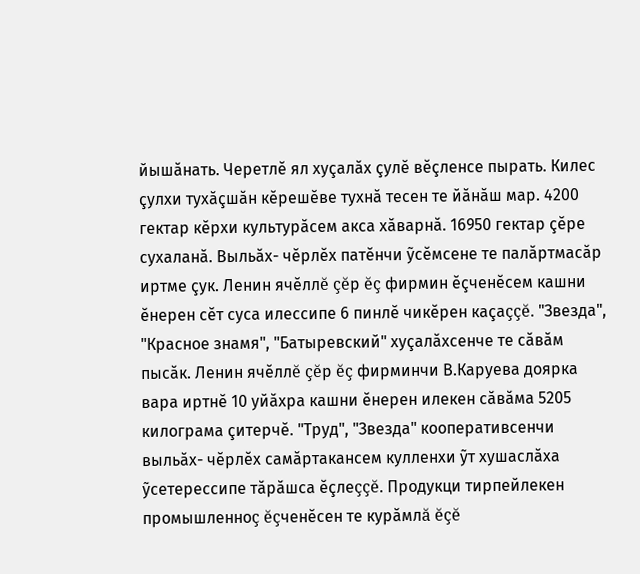йышăнать. Черетлĕ ял хуçалăх çулĕ вĕçленсе пырать. Килес çулхи тухăçшăн кĕрешĕве тухнă тесен те йăнăш мар. 4200 гектар кĕрхи культурăсем акса хăварнă. 16950 гектар çĕре сухаланă. Выльăх- чĕрлĕх патĕнчи ỹсĕмсене те палăртмасăр иртме çук. Ленин ячĕллĕ çĕр ĕç фирмин ĕçченĕсем кашни ĕнерен сĕт суса илессипе 6 пинлĕ чикĕрен каçаççĕ. "Звезда", "Красное знамя", "Батыревский" хуçалăхсенче те сăвăм пысăк. Ленин ячĕллĕ çĕр ĕç фирминчи В.Каруева доярка вара иртнĕ 10 уйăхра кашни ĕнерен илекен сăвăма 5205 килограма çитерчĕ. "Труд", "Звезда" кооперативсенчи выльăх- чĕрлĕх самăртакансем кулленхи ỹт хушаслăха ỹсетерессипе тăрăшса ĕçлеççĕ. Продукци тирпейлекен промышленноç ĕçченĕсен те курăмлă ĕçĕ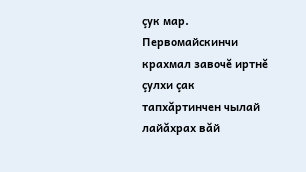çук мар. Первомайскинчи крахмал завочĕ иртнĕ çулхи çак тапхăртинчен чылай лайăхрах вăй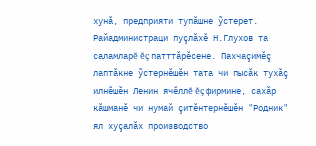хунă, предприяти тупăшне ỹстерет. Райадминистраци пуçлăхĕ Н.Глухов та саламларĕ ĕç патттăрĕсене. Пахчаçимĕç лаптăкне ỹстернĕшĕн тата чи пысăк тухăç илнĕшĕн Ленин ячĕллĕ ĕç фирмине, сахăр кăшманĕ чи нумай çитĕнтернĕшĕн "Родник" ял хуçалăх производство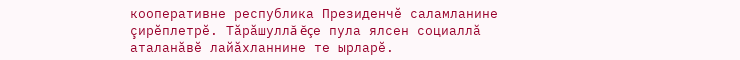кооперативне республика Президенчĕ саламланине çирĕплетрĕ. Тăрăшуллă ĕçе пула ялсен социаллă аталанăвĕ лайăхланнине те ырларĕ.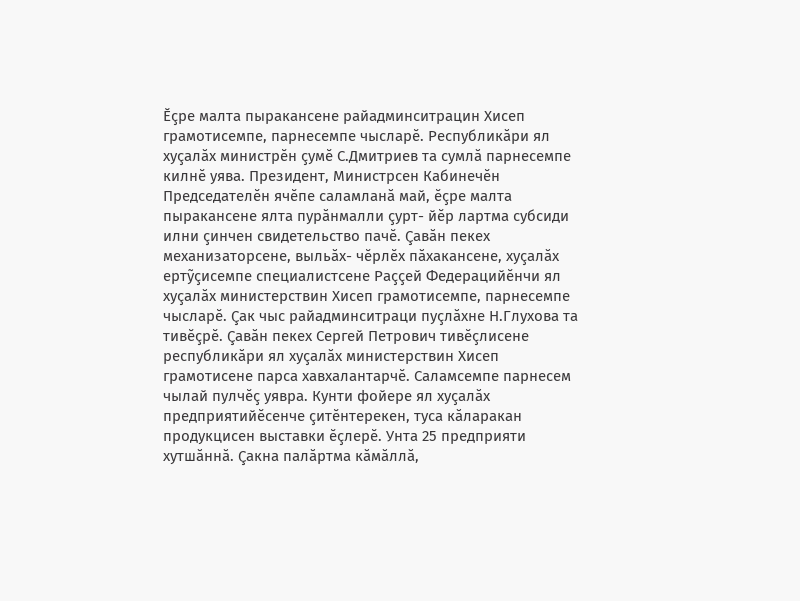Ĕçре малта пыракансене райадминситрацин Хисеп грамотисемпе, парнесемпе чысларĕ. Республикăри ял хуçалăх министрĕн çумĕ С.Дмитриев та сумлă парнесемпе килнĕ уява. Президент, Министрсен Кабинечĕн Председателĕн ячĕпе саламланă май, ĕçре малта пыракансене ялта пурăнмалли çурт- йĕр лартма субсиди илни çинчен свидетельство пачĕ. Çавăн пекех механизаторсене, выльăх- чĕрлĕх пăхакансене, хуçалăх ертỹçисемпе специалистсене Раççей Федерацийĕнчи ял хуçалăх министерствин Хисеп грамотисемпе, парнесемпе чысларĕ. Çак чыс райадминситраци пуçлăхне Н.Глухова та тивĕçрĕ. Çавăн пекех Сергей Петрович тивĕçлисене республикăри ял хуçалăх министерствин Хисеп грамотисене парса хавхалантарчĕ. Саламсемпе парнесем чылай пулчĕç уявра. Кунти фойере ял хуçалăх предприятийĕсенче çитĕнтерекен, туса кăларакан продукцисен выставки ĕçлерĕ. Унта 25 предприяти хутшăннă. Çакна палăртма кăмăллă,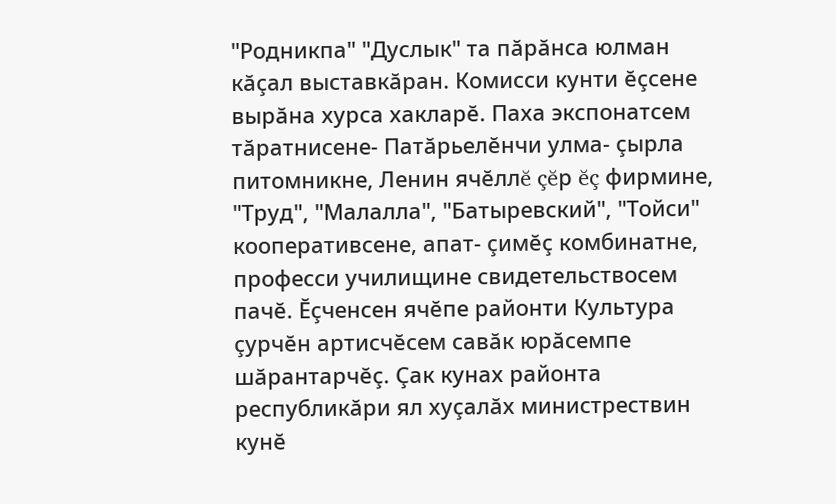"Родникпа" "Дуслык" та пăрăнса юлман кăçал выставкăран. Комисси кунти ĕçсене вырăна хурса хакларĕ. Паха экспонатсем тăратнисене- Патăрьелĕнчи улма- çырла питомникне, Ленин ячĕллĕ çĕр ĕç фирмине, "Труд", "Малалла", "Батыревский", "Тойси" кооперативсене, апат- çимĕç комбинатне, професси училищине свидетельствосем пачĕ. Ĕçченсен ячĕпе районти Культура çурчĕн артисчĕсем савăк юрăсемпе шăрантарчĕç. Çак кунах районта республикăри ял хуçалăх министрествин кунĕ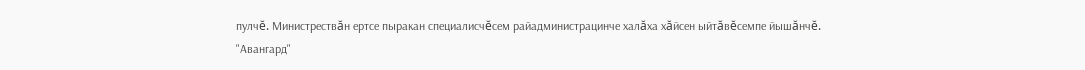пулчĕ. Министрествăн ертсе пыракан специалисчĕсем райадминистрацинче халăха хăйсен ыйтăвĕсемпе йышăнчĕ.
"Авангард"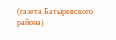(газета Батыревского района)